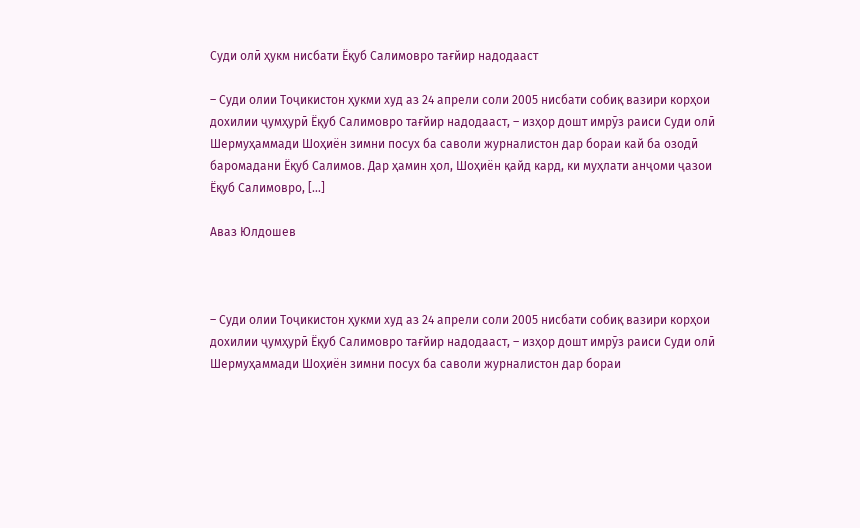Суди олӣ ҳукм нисбати Ёқуб Салимовро тағйир надодааст

– Суди олии Тоҷикистон ҳукми худ аз 24 апрели соли 2005 нисбати собиқ вазири корҳои дохилии ҷумҳурӣ Ёқуб Салимовро тағйир надодааст, – изҳор дошт имрӯз раиси Суди олӣ Шермуҳаммади Шоҳиён зимни посух ба саволи журналистон дар бораи кай ба озодӣ баромадани Ёқуб Салимов. Дар ҳамин ҳол, Шоҳиён қайд кард, ки муҳлати анҷоми ҷазои Ёқуб Салимовро, […]

Аваз Юлдошев



– Суди олии Тоҷикистон ҳукми худ аз 24 апрели соли 2005 нисбати собиқ вазири корҳои дохилии ҷумҳурӣ Ёқуб Салимовро тағйир надодааст, – изҳор дошт имрӯз раиси Суди олӣ Шермуҳаммади Шоҳиён зимни посух ба саволи журналистон дар бораи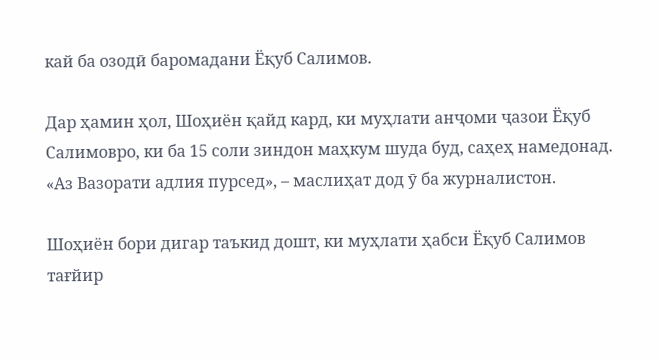кай ба озодӣ баромадани Ёқуб Салимов.

Дар ҳамин ҳол, Шоҳиён қайд кард, ки муҳлати анҷоми ҷазои Ёқуб Салимовро, ки ба 15 соли зиндон маҳкум шуда буд, саҳеҳ намедонад. «Аз Вазорати адлия пурсед», – маслиҳат дод ӯ ба журналистон.

Шоҳиён бори дигар таъкид дошт, ки муҳлати ҳабси Ёқуб Салимов тағйир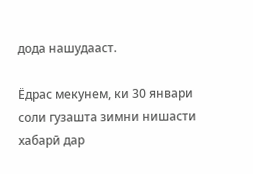дода нашудааст.

Ёдрас мекунем, ки 30 январи соли гузашта зимни нишасти хабарӣ дар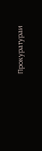Прокуратураи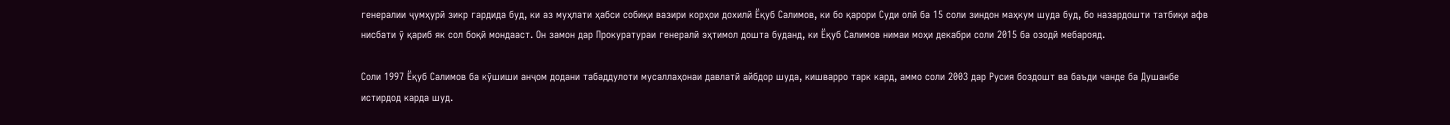генералии ҷумҳурӣ зикр гардида буд, ки аз муҳлати ҳабси собиқи вазири корҳои дохилӣ Ёқуб Салимов, ки бо қарори Суди олӣ ба 15 соли зиндон маҳкум шуда буд, бо назардошти татбиқи афв нисбати ӯ қариб як сол боқӣ мондааст. Он замон дар Прокуратураи генералӣ эҳтимол дошта буданд, ки Ёқуб Салимов нимаи моҳи декабри соли 2015 ба озодӣ мебарояд.

Соли 1997 Ёқуб Салимов ба кӯшиши анҷом додани табаддулоти мусаллаҳонаи давлатӣ айбдор шуда, кишварро тарк кард, аммо соли 2003 дар Русия боздошт ва баъди чанде ба Душанбе истирдод карда шуд.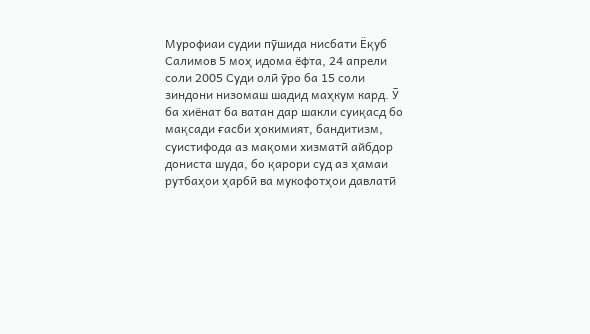Мурофиаи судии пӯшида нисбати Ёқуб Салимов 5 моҳ идома ёфта, 24 апрели соли 2005 Суди олӣ ӯро ба 15 соли зиндони низомаш шадид маҳкум кард. Ӯ ба хиёнат ба ватан дар шакли суиқасд бо мақсади ғасби ҳокимият, бандитизм, суистифода аз мақоми хизматӣ айбдор дониста шуда, бо қарори суд аз ҳамаи рутбаҳои ҳарбӣ ва мукофотҳои давлатӣ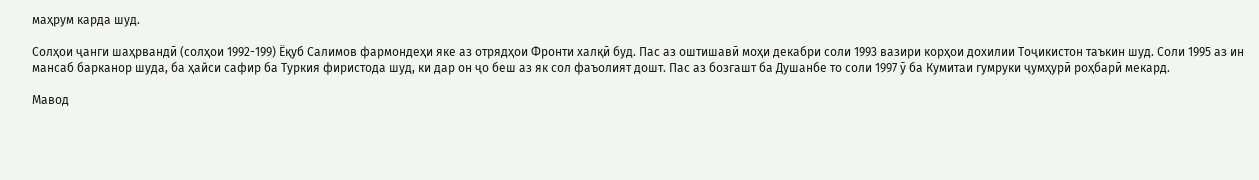маҳрум карда шуд.

Солҳои ҷанги шаҳрвандӣ (солҳои 1992-199) Ёқуб Салимов фармондеҳи яке аз отрядҳои Фронти халқӣ буд. Пас аз оштишавӣ моҳи декабри соли 1993 вазири корҳои дохилии Тоҷикистон таъкин шуд. Соли 1995 аз ин мансаб барканор шуда, ба ҳайси сафир ба Туркия фиристода шуд, ки дар он ҷо беш аз як сол фаъолият дошт. Пас аз бозгашт ба Душанбе то соли 1997 ӯ ба Кумитаи гумруки ҷумҳурӣ роҳбарӣ мекард.

Мавод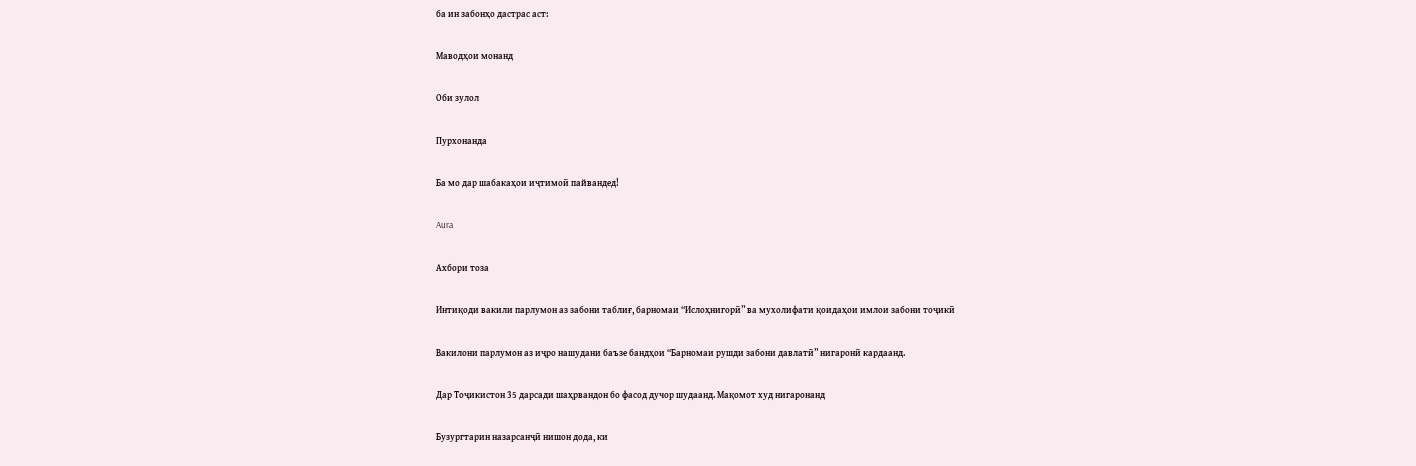ба ин забонҳо дастрас аст:

Маводҳои монанд

Оби зулол

Пурхонанда

Ба мо дар шабакаҳои иҷтимоӣ пайвандед!

Aura

Ахбори тоза

Интиқоди вакили парлумон аз забони таблиғ, барномаи “Ислоҳнигорӣ” ва мухолифати қоидаҳои имлои забони тоҷикӣ

Вакилони парлумон аз иҷро нашудани баъзе бандҳои “Барномаи рушди забони давлатӣ” нигаронӣ кардаанд.

Дар Тоҷикистон 35 дарсади шаҳрвандон бо фасод дучор шудаанд. Мақомот худ нигаронанд

Бузургтарин назарсанҷӣ нишон дода, ки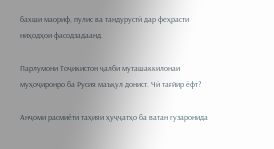бахши маориф, пулис ва тандурустӣ дар феҳрасти ниҳодҳои фасодзадаанд.

Парлумони Тоҷикистон ҷалби муташаккилонаи муҳоҷиронро ба Русия маъқул донист. Чӣ тағйир ёфт?

Анҷоми расмиёти таҳияи ҳуҷҷатҳо ба ватан гузаронида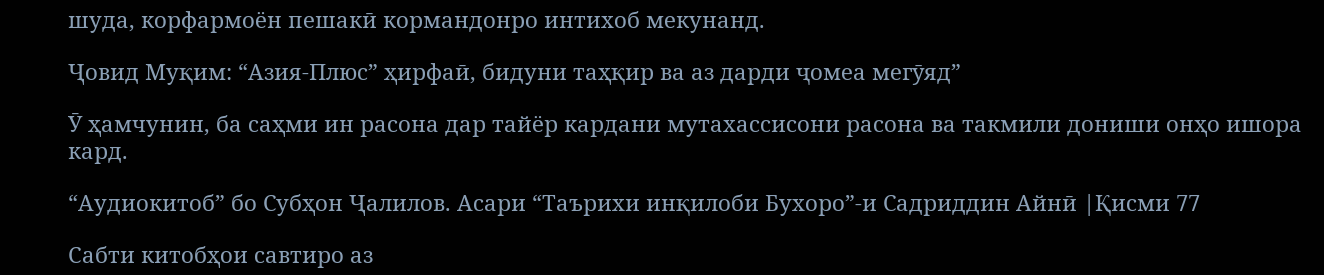шуда, корфармоён пешакӣ кормандонро интихоб мекунанд.

Ҷовид Муқим: “Азия-Плюс” ҳирфаӣ, бидуни таҳқир ва аз дарди ҷомеа мегӯяд”

Ӯ ҳамчунин, ба саҳми ин расона дар тайёр кардани мутахассисони расона ва такмили дониши онҳо ишора кард.

“Аудиокитоб” бо Субҳон Ҷалилов. Асари “Таърихи инқилоби Бухоро”-и Садриддин Айнӣ |Қисми 77

Cабти китобҳои савтиро аз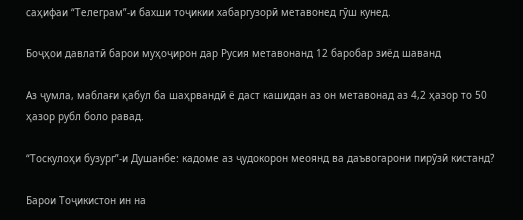саҳифаи “Телеграм”-и бахши тоҷикии хабаргузорӣ метавонед гӯш кунед.

Боҷҳои давлатӣ барои муҳоҷирон дар Русия метавонанд 12 баробар зиёд шаванд

Аз ҷумла, маблағи қабул ба шаҳрвандӣ ё даст кашидан аз он метавонад аз 4,2 ҳазор то 50 ҳазор рубл боло равад.

“Тоскулоҳи бузург”-и Душанбе: кадоме аз ҷудокорон меоянд ва даъвогарони пирӯзӣ кистанд?

Барои Тоҷикистон ин на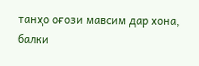танҳо оғози мавсим дар хона, балки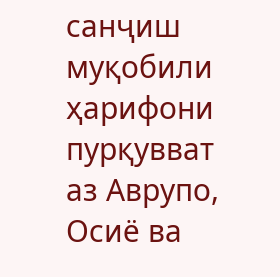санҷиш муқобили ҳарифони пурқувват аз Аврупо, Осиё ва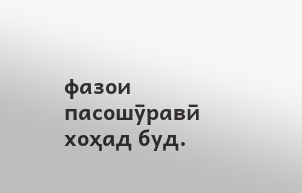фазои пасошӯравӣ хоҳад буд.